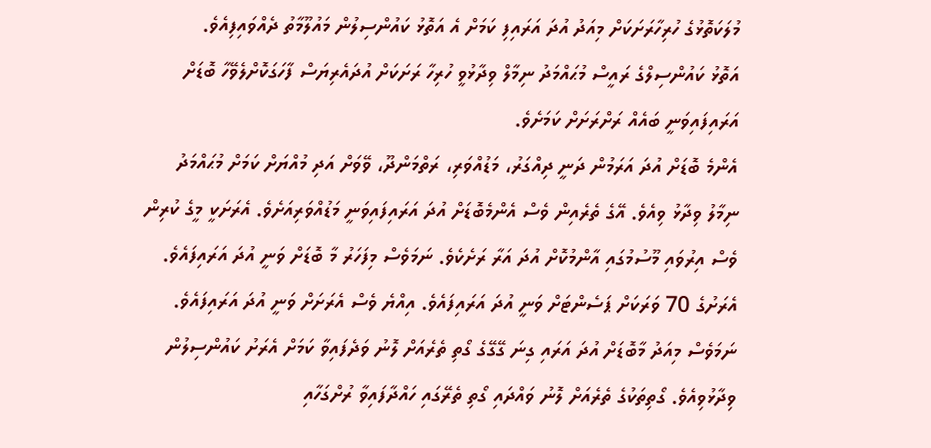މުލަކަތޮޅުގެ ހުރިހާރަށަކަށް މިއަދު އުދަ އަރައިފި ކަމަށް އެ އަތޮޅު ކައުންސިލުން މައުލޫމާތު ދެއްވައިފިއެވެ.
އަތޮޅު ކައުންސިލްގެ ރައީސް މުޙައްމަދު ނިމާލް ވިދާޅުވީ ހުރިހާ ރަށަކަށް އުދައެރިޔަސް ފާހަގަކޮށްލެވޭހާ ބޮޑަށް އަރައިފައިވަނީ ބައެއް ރަށްރަށަށް ކަމަށެވެ.
އެންމެ ބޮޑަށް އުދަ އަރަމުން ދަނީ ދިއްގަރު، މަޑުއްވަރި، ރަތްމަންދޫ، ވޭވަށް އަދި މުއްޔަށް ކަމަށް މުޙައްމަދު ނިމާލު ވިދާޅު ވިއެވެ. އޭގެ ތެރެއިން ވެސް އެންމެބޮޑަށް އުދަ އަރައިފައިވަނީ މަޑުއްވަރިއަށެވެ. އެރަށަކީ މީގެ ކުރިން ވެސް އިރުވައި މޫސުމުގައި އާންމުކޮށް އުދަ އަރާ ރަށެކެވެ. ނަމަވެސް މިފަހަރު މާ ބޮޑަށް ވަނީ އުދަ އަރައިފައެވެ.
އެރަށުގެ 70 ވަރަކަށް ޕަސެންޓަށް ވަނީ އުދަ އަރައިފައެވެ. އިއްޔެ ވެސް އެރަށަށް ވަނީ އުދަ އަރައިފައެވެ. ނަމަވެސް މިއަދު މާބޮޑަށް އުދަ އަރައި ގިނަ ގޭގޭގެ ގޯތި ތެރެއަށް ލޮނު ވަދެފައިވާ ކަމަށް އެރަށު ކައުންސިލުން ވިދާޅުވިއެވެ. ގޯތިތަކުގެ ތެރެއަށް ލޮނު ވައްދައި ގޯތި ތެރޭގައި ހައްދާފައިވާ ރުށްގަހާއި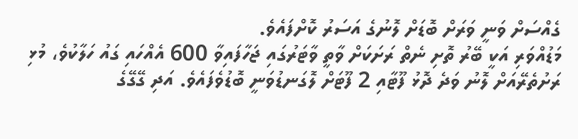ގެއްސަށް ވަނީ ވަރަށް ބޮޑަށް ލޮނުގެ އަސަރު ކޮށްފައެވެ.
މަޑުއްވަރި އަކީ ބޭރު ތޮށި ނެތް ރަށަކަށް ވާތީ ވާޓަރުގައި ޖަހާފައިވާ 600 އެއްހައި ގައު ހަލާކުވެ، މުޅި ރަށުތެރޭއަށް ލޮނު ވަދެ ދޮޅު ފޫޓާއި 2 ފޫޓަށް ލޮގަނޑުވަނީ ބޮޑުވެފައެވެ. އަދި ގޭގޭގެ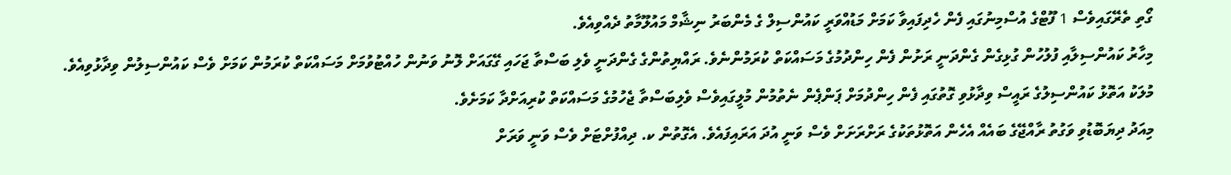ގޯތި ތެރޭގައިވެސް 1 ފޫޓްގެ އުސްމިނުގައި ފެން ހެދިފައިވާ ކަމަށް މަޑުއްވަރީ ކައުންސިލް ގެ މެންބަރު ނިޝާމް މައުލޫމާތު ދެއްވިއެވެ.
މިހާރު ކައުންސިލާއި ފުލުހުން ގުޅިގެން ގެންދަނީ ރަށުން ފެން ހިންދުމުގެ މަސައްކަތް ކުރަމުންނެވެ. ރައްޔިތުންގެ ގެންދަނީ ވެލި ބަސްތާ ޖަހައި ގޭގައަށް ލޮނު ވަނުން ހުއްޓުވުމަށް މަސައްކަތް ކުރަމުން ކަމަށް ވެސް ކައުންސިލުން ވިދާޅުވިއެވެ.
މުލަކު އަތޮޅު ކައުންސިލުގެ ރައީސް ވިދާޅުވި ގޮތުގައި ފެން ހިންދުމަށް ޕަންޕެން ނެތުމުން މުލީގައިވެސް ވެލިބަސްތާ ޖެހުމުގެ މަސައްކަތް ކުރިއަށްދާ ކަމަށެވެ.
މިއަދު ދިޔަބޮޑުވި ވަގުތު ރާއްޖޭގެ ބައެއް އެހެން އަތޮޅުތަކުގެ ރަށްރަށަށް ވެސް ވަނީ އުދަ އަރައިފައެވެ. އެގޮތުން ކ. ދިއްފުށްޓަށް ވެސް ވަނީ ވަރަށް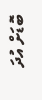ބޮޑަށް އުދަ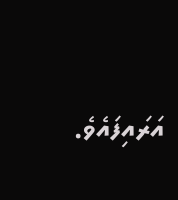އަރައިފައެވެ.